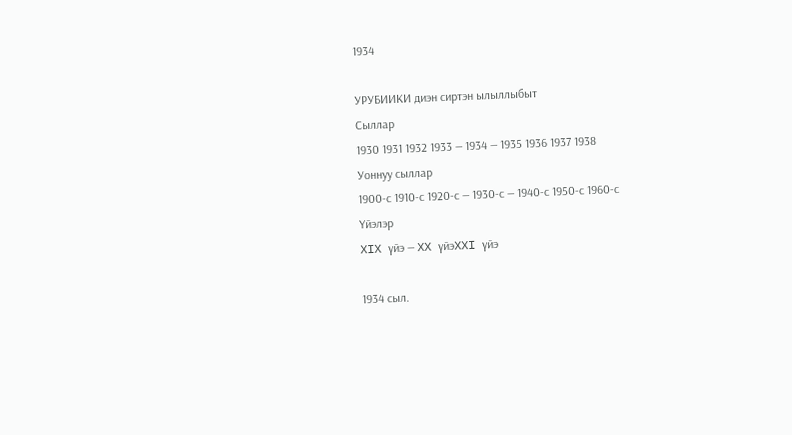1934

УРУБИИКИ диэн сиртэн ылыллыбыт
Сыллар
1930 1931 1932 1933 — 1934 — 1935 1936 1937 1938
Уоннуу сыллар
1900-с 1910-с 1920-с — 1930-с — 1940-с 1950-с 1960-с
Үйэлэр
XIX үйэ — XX үйэXXI үйэ

1934 сыл.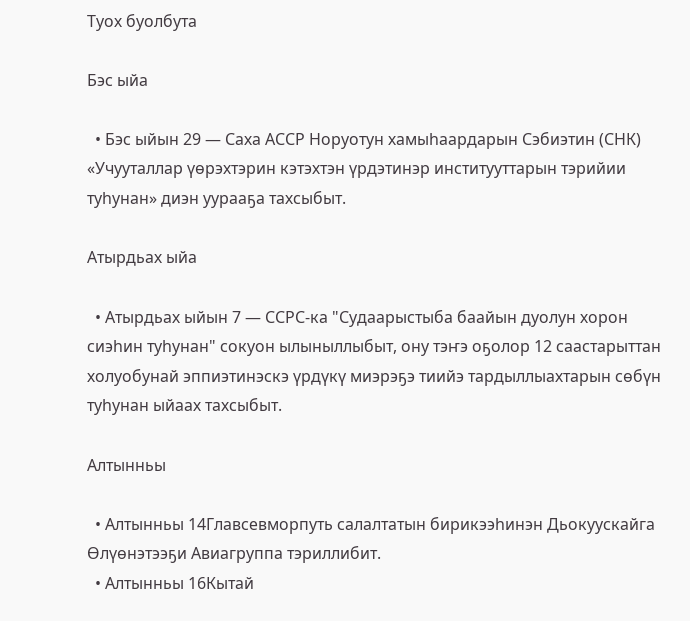Туох буолбута

Бэс ыйа

  • Бэс ыйын 29 — Саха АССР Норуотун хамыһаардарын Сэбиэтин (СНК) «Учууталлар үөрэхтэрин кэтэхтэн үрдэтинэр институуттарын тэрийии туһунан» диэн уурааҕа тахсыбыт.

Атырдьах ыйа

  • Атырдьах ыйын 7 — ССРС-ка "Судаарыстыба баайын дуолун хорон сиэһин туһунан" сокуон ылыныллыбыт, ону тэҥэ оҕолор 12 саастарыттан холуобунай эппиэтинэскэ үрдүкү миэрэҕэ тиийэ тардыллыахтарын сөбүн туһунан ыйаах тахсыбыт.

Алтынньы

  • Алтынньы 14Главсевморпуть салалтатын бирикээһинэн Дьокуускайга Өлүөнэтээҕи Авиагруппа тэриллибит.
  • Алтынньы 16Кытай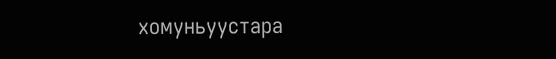хомуньуустара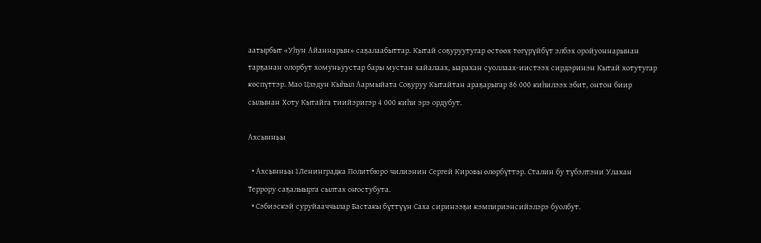аатырбыт «Уһун Айаннарын» саҕалаабыттар. Кытай соҕуруутугар өстөөх төгүрүйбүт элбэх оройуоннарынан тарҕанан олорбут хомуньуустар бары мустан хайалаах, ыарахан суоллаах-иистээх сирдэринэн Кытай хотутугар көспүттэр. Мао Цзэдун Кыһыл Аармыйата Соҕуруу Кытайтан араҕарыгар 86 000 киһилээх эбит, онтон биир сылынан Хоту Кытайга тиийэригэр 4 000 киһи эрэ ордубут.

Ахсынньы

  • Ахсынньы 1Ленинградка Политбюро чилиэнин Сергей Кировы өлөрбүттэр. Сталин бу түбэлтэни Улахан Террору саҕалыырга сылтах оҥостубута.
  • Сэбиэскэй суруйааччылар Бастакы бүттүүн Саха сиринээҕи кэмпириэнсийэлэрэ буолбут.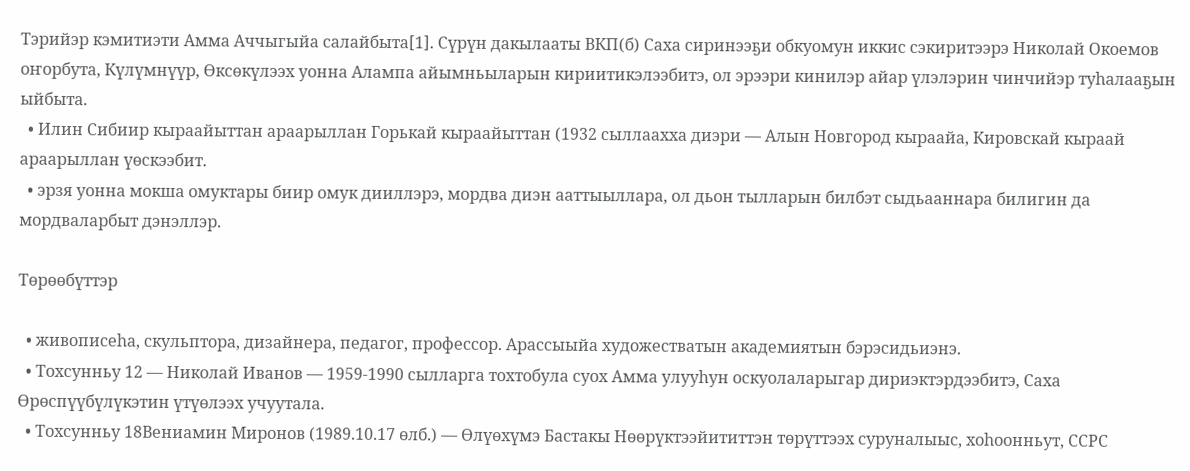Тэрийэр кэмитиэти Амма Аччыгыйа салайбыта[1]. Сүрүн дакылааты ВКП(б) Саха сиринээҕи обкуомун иккис сэкиритээрэ Николай Окоемов оҥорбута, Күлүмнүүр, Өксөкүлээх уонна Алампа айымньыларын кириитикэлээбитэ, ол эрээри кинилэр айар үлэлэрин чинчийэр туһалааҕын ыйбыта.
  • Илин Сибиир кыраайыттан араарыллан Горькай кыраайыттан (1932 сыллаахха диэри — Алын Новгород кыраайа, Кировскай кыраай араарыллан үөскээбит.
  • эрзя уонна мокша омуктары биир омук дииллэрэ, мордва диэн ааттыыллара, ол дьон тылларын билбэт сыдьааннара билигин да мордваларбыт дэнэллэр.

Төрөөбүттэр

  • живописеһа, скульптора, дизайнера, педагог, профессор. Арассыыйа художестватын академиятын бэрэсидьиэнэ.
  • Тохсунньу 12 — Николай Иванов — 1959-1990 сылларга тохтобула суох Амма улууһун оскуолаларыгар дириэктэрдээбитэ, Саха Өрөспүүбүлүкэтин үтүөлээх учуутала.
  • Тохсунньу 18Вениамин Миронов (1989.10.17 өлб.) — Өлүөхүмэ Бастакы Нөөрүктээйититтэн төрүттээх суруналыыс, хоһоонньут, ССРС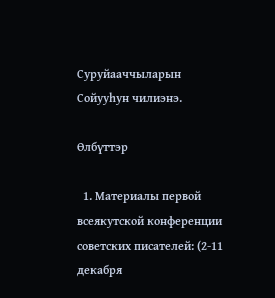Суруйааччыларын Сойууһун чилиэнэ.

Өлбүттэр

  1. Материалы первой всеякутской конференции советских писателей: (2-11 декабря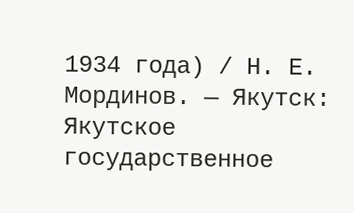1934 года) / Н. Е. Мординов. — Якутск: Якутское государственное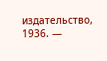издательство, 1936. —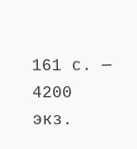161 с. — 4200 экз.